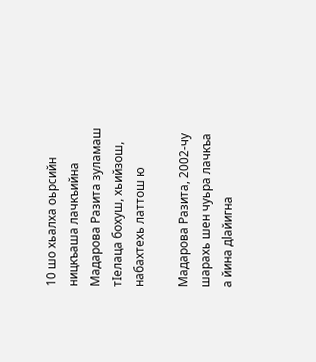10 шо хьалха оьрсийн ницкъаша лачкъийна Мадарова Разита зуламаш тIелаца бохуш, хьийзош, набахтехь латтош ю

Мадарова Разита, 2002-чу шарахь шен чуьра лачкъа а йина дlайигна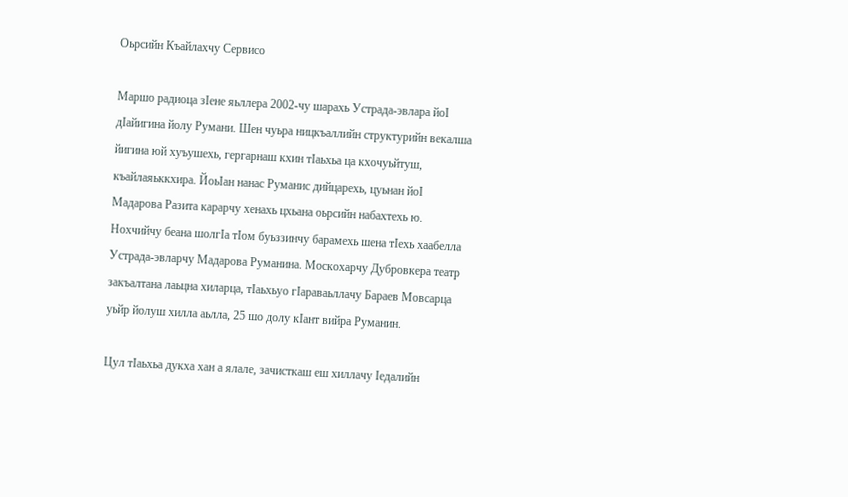Оьрсийн Къайлахчу Сервисо

Маршо радиоца зIене яьллера 2002-чу шарахь Устрада-эвлара йоI дIайигина йолу Румани. Шен чуьра ницкъаллийн структурийн векалша йигина юй хуъушехь, гергарнаш кхин тIаьхьа ца кхочуьйтуш, къайлаяьккхира. ЙоьIан нанас Руманис дийцарехь, цуьнан йоI Мадарова Разита карарчу хенахь цхьана оьрсийн набахтехь ю.
Нохчийчу беана шолгIа тIом буьззинчу барамехь шена тIехь хаабелла Устрада-эвларчу Мадарова Руманина. Москохарчу Дубровкера театр закъалтана лаьцна хиларца, тIаьхьуо гIараваьллачу Бараев Мовсарца уьйр йолуш хилла аьлла, 25 шо долу кIант вийра Руманин.

Цул тIаьхьа дукха хан а ялале, зачисткаш еш хиллачу Iедалийн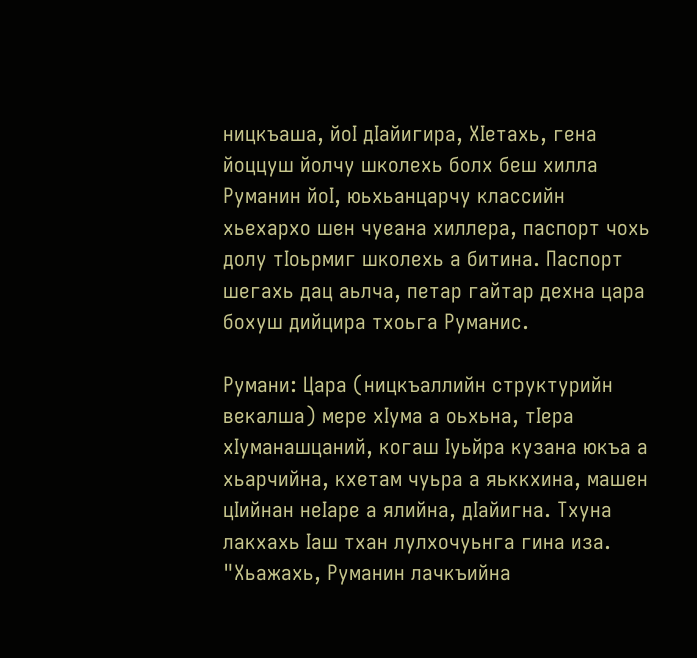ницкъаша, йоI дIайигира, ХIетахь, гена йоццуш йолчу школехь болх беш хилла Руманин йоI, юьхьанцарчу классийн хьехархо шен чуеана хиллера, паспорт чохь долу тIоьрмиг школехь а битина. Паспорт шегахь дац аьлча, петар гайтар дехна цара бохуш дийцира тхоьга Руманис.

Румани: Цара (ницкъаллийн структурийн векалша) мере хIума а оьхьна, тIера хIуманашцаний, когаш Iуьйра кузана юкъа а хьарчийна, кхетам чуьра а яьккхина, машен цIийнан неIаре а ялийна, дIайигна. Тхуна лакхахь Iаш тхан лулхочуьнга гина иза. "Хьажахь, Руманин лачкъийна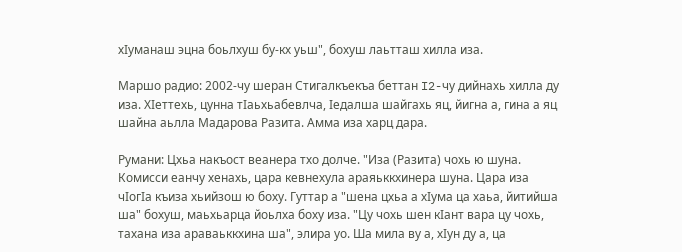хIуманаш эцна боьлхуш бу-кх уьш", бохуш лаьтташ хилла иза.

Маршо радио: 2002-чу шеран Стигалкъекъа беттан I2-чу дийнахь хилла ду иза. ХIеттехь, цунна тIаьхьабевлча, Iедалша шайгахь яц, йигна а, гина а яц шайна аьлла Мадарова Разита. Амма иза харц дара.

Румани: Цхьа накъост веанера тхо долче. "Иза (Разита) чохь ю шуна. Комисси еанчу хенахь, цара кевнехула араяьккхинера шуна. Цара иза чIогIа къиза хьийзош ю боху. Гуттар а "шена цхьа а хIума ца хаьа, йитийша ша" бохуш, маьхьарца йоьлха боху иза. "Цу чохь шен кIант вара цу чохь, тахана иза араваьккхина ша", элира уо. Ша мила ву а, хIун ду а, ца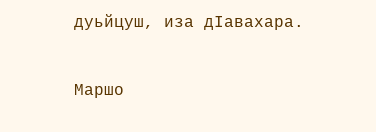дуьйцуш, иза дIавахара.


Маршо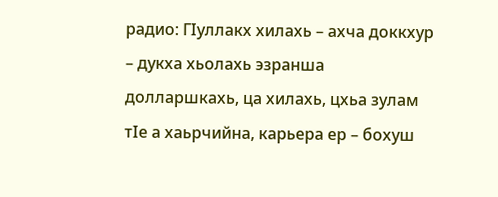радио: ГIуллакх хилахь – ахча доккхур – дукха хьолахь эзранша долларшкахь, ца хилахь, цхьа зулам тIе а хаьрчийна, карьера ер – бохуш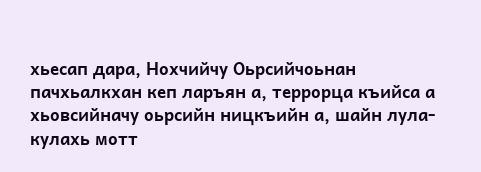хьесап дара, Нохчийчу Оьрсийчоьнан пачхьалкхан кеп ларъян а, террорца къийса а хьовсийначу оьрсийн ницкъийн а, шайн лула-кулахь мотт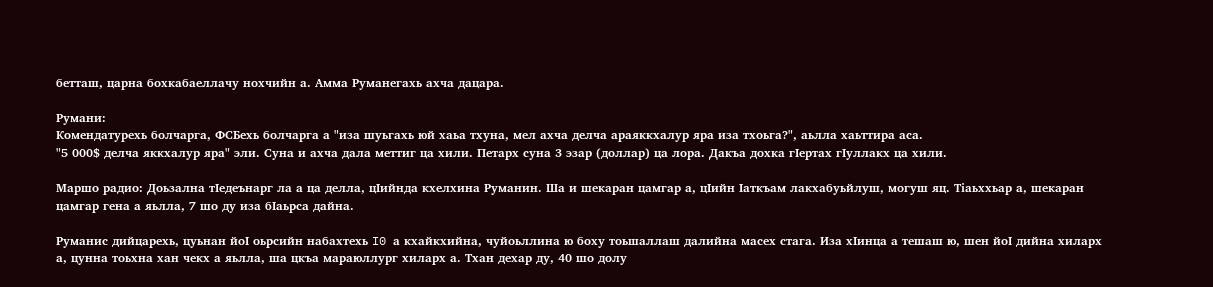бетташ, царна бохкабаеллачу нохчийн а. Амма Руманегахь ахча дацара.

Румани:
Комендатурехь болчарга, ФСБехь болчарга а "иза шуьгахь юй хаьа тхуна, мел ахча делча араяккхалур яра иза тхоьга?", аьлла хаьттира аса.
"5 000$ делча яккхалур яра" эли. Суна и ахча дала меттиг ца хили. Петарх суна 3 эзар (доллар) ца лора. Дакъа дохка гIертах гIуллакх ца хили.

Маршо радио: Доьзална тIедеънарг ла а ца делла, цIийнда кхелхина Руманин. Ша и шекаран цамгар а, цIийн Iаткъам лакхабуьйлуш, могуш яц. Тiаьххьар а, шекаран цамгар гена а яьлла, 7 шо ду иза бIаьрса дайна.

Руманис дийцарехь, цуьнан йоI оьрсийн набахтехь I0 а кхайкхийна, чуйоьллина ю боху тоьшаллаш далийна масех стага. Иза хIинца а тешаш ю, шен йоI дийна хиларх а, цунна тоьхна хан чекх а яьлла, ша цкъа мараюллург хиларх а. Тхан дехар ду, 40 шо долу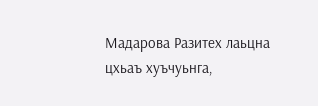Мадарова Разитех лаьцна цхьаъ хуъчуьнга,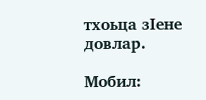тхоьца зIене довлар.

Мобил: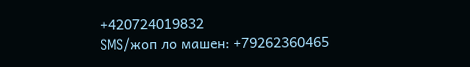+420724019832
SMS/жоп ло машен: +79262360465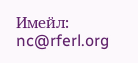Имейл: nc@rferl.org